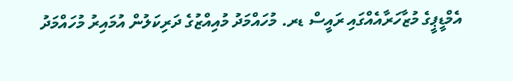އެމްޑީޕީގެ މުޒާހަރާއެއްގައި ރައީސް ޑރ. މުހައްމަދު މުއިއްޒުގެ ދަރިކަލުން އުމައިރު މުހައްމަދު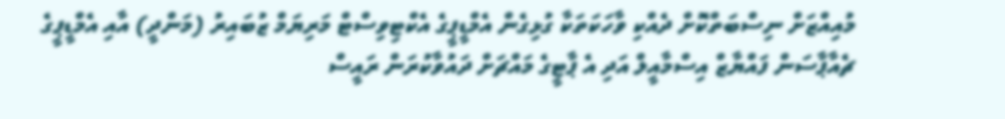މުއިއްޒަށް ނިސްބަތްކޮށް ދެއްކި ވާހަކަތަކާ ގުޅިގެން އެމްޑީޕީގެ އެކްޓިވިސްޓް މަރިޔަމް ޒުބައިރު (މަންދީ) އާއި އެމްޑީޕީގެ ޗެއާޕާސަން ފައްޔާޒް އިސްމާއީލް އަދި އެ ޕާޓީގެ މައްޗަށް ދައުވާކުރަން ރައީސް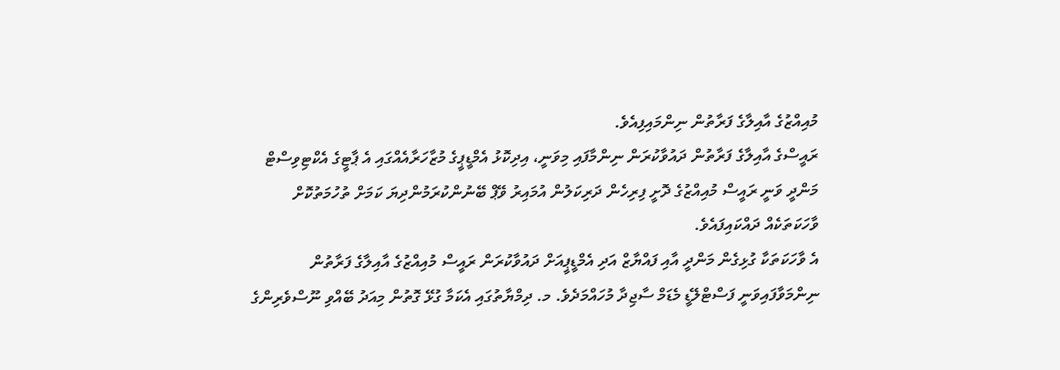މުއިއްޒުގެ އާއިލާގެ ފަރާތުން ނިންމައިފިއެވެ.
ރައީސްގެ އާއިލާގެ ފަރާތުން ދައުވާކުރަން ނިންމާފައި މިވަނީ، އިދިކޮޅު އެމްޑީޕީގެ މުޒާހަރާއެއްގައި އެ ޕާޓީގެ އެކްޓިވިސްޓް މަންދީ ވަނީ ރައީސް މުއިއްޒުގެ ދޮށީ ފިރިހެން ދަރިކަލުން އުމައިރު ވޭޕް ބޭނުންކުރަމުންދިޔަ ކަމަށް ތުހުމަތުކޮށް ވާހަކަތަކެއް ދައްކައިފައެވެ.
އެ ވާހަކަތަކާ ގުޅިގެން މަންދީ އާއި ފައްޔާޒް އަދި އެމްޑީޕީއަށް ދައުވާކުރަން ރައީސް މުއިއްޒުގެ އާއިލާގެ ފަރާތުން ނިންމަވާފައިވަނީ ފަސްޓްލޭޑީ މެޑަމް ސާޖިދާ މުހައްމަދެވެ. މ. ދިމްޔާތުގައި އެކަމާ ގުޅޭ ގޮތުން މިއަދު ބޭއްވި ނޫސްވެރިންގެ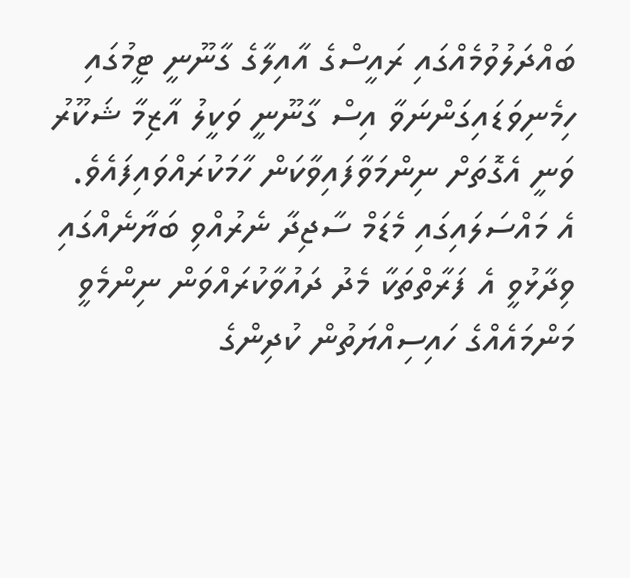ބައްދަލުވުމެއްގައި ރައީސްގެ އާއިލާގެ ގާނޫނީ ޓީމުގައި ހިމެނިވަޑައިގަންނަވާ އިސް ގާނޫނީ ވަކީލު އާޒިމާ ޝަކޫރު ވަނީ އެގޮތަށް ނިންމަވާފައިވާކަން ހާމަކުރައްވައިފައެވެ.
އެ މައްސަލައިގައި މެޑަމް ސާޖިދާ ނެރުއްވި ބަޔާނެއްގައި ވިދާޅުވީ އެ ފަރާތްތަކާ މެދު ދައުވާކުރައްވަން ނިންމެވީ މަންމައެއްގެ ހައިސިއްޔަތުން ކުދިންގެ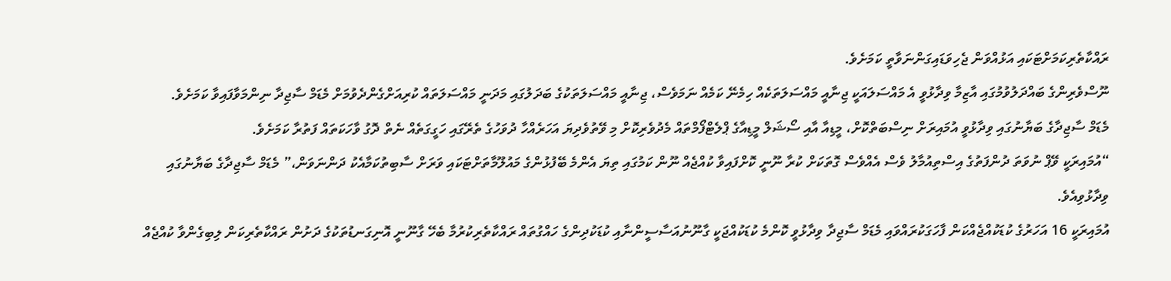ރައްކާތެރިކަމަށްޓަކައި އަޅުއްވަން ޖެހިވަޑައިގަންނަވާތީ ކަމަށެވެ.
ނޫސްވެރިންގެ ބައްދަލުވުމުގައި އާޒިމާ ވިދާޅުވީ އެ މައްސަލައަކީ ޖިނާއީ މައްސަލަތަކެއް ހިމެނޭ ކަމެއް ނަމަވެސް، ޖިނާއީ މައްސަލަތަކުގެ ބަދަލުގައި މަދަނީ މައްސަލަތައް ކުރިއަށްގެންދެވުމަށް މެޑަމް ސާޖިދާ ނިންމަވާފައިވާ ކަމަށެވެ.
މެޑަމް ސާޖިދާގެ ބަޔާނުގައި ވިދާޅުވީ އުމައިރަށް ނިސްބަތްކޮށް، މީޑިއާ އާއި ސޯޝަލް މީޑިއާގެ ޕްލެޓްފޯމްތައް މެދުވެރިކޮށް މި ވޭތުވެދިޔަ އަހަރެއްހާ ދުވަހުގެ ތެރޭގައި ހަގީގަތެއް ނެތް ދޮގު ވާހަކަތައް ފަތުރާ ކަމަށެވެ.
“އުމައިރަކީ ވޭޕް ނުވަތަ ދުންފަތުގެ އިސްތިއުމާލު ވެސް އެއްވެސް ގޮތަކަށް ކުރާ ނޫނީ ކޮށްފައިވާ ކުއްޖެއް ނޫން ކަމުގައި ތިޔަ އެންމެ ބޭފުޅުންގެ މައުލޫމާތަށްޓަކައި ވަރަށް ސާބިތުކަމާއެކު ދަންނަވަން،” މެޑަމް ސާޖިދާގެ ބަޔާނުގައި ވިދާޅުވިއެވެ.
އުމައިރަކީ 16 އަހަރުގެ ކުޑަކުއްޖެއްކަން ފާހަގަކުރައްވައި މެޑަމް ސާޖިދާ ވިދާޅުވީ ކޮންމެ ކުޑަކުއްޖަކީ ގާނޫނުއަސާސީންނާއި ކުޑަކުދިންގެ ހައްގުތައް ރައްކާތެރިކުރުމާ ބެހޭ ގާނޫނީ އޮނިގަނޑުތަކުގެ ދަށުން ރައްކާތެރިކަން ލިބިގެންވާ ކުއްޖެއް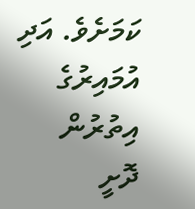ކަމަށެވެ. އަދި އުމައިރުގެ އިތުރުން ދޮށީ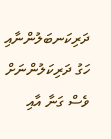ދަރިކަނބަލުންނާއި ހަގު ދަރިކަލުންނަށް ވެސް ގަނާ އާއި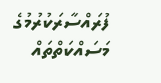ފުރައްސާރަކުރުމުގެ މަސައްކަތްތައް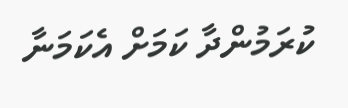ކުރަމުންދާ ކަމަށް އެކަމަނާ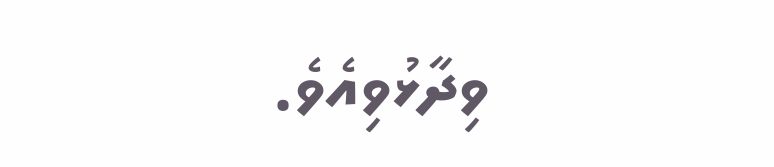ވިދާޅުވިއެވެ.